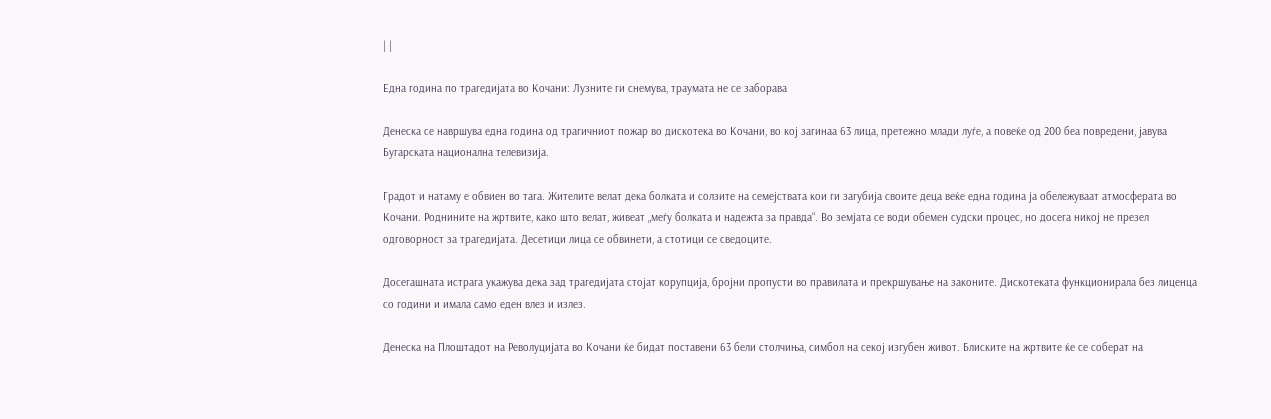| |

Една година по трагедијата во Кочани: Лузните ги снемува, траумата не се заборава

Денеска се навршува една година од трагичниот пожар во дискотека во Кочани, во кој загинаа 63 лица, претежно млади луѓе, а повеќе од 200 беа повредени, јавува Бугарската национална телевизија.

Градот и натаму е обвиен во тага. Жителите велат дека болката и солзите на семејствата кои ги загубија своите деца веќе една година ја обележуваат атмосферата во Кочани. Роднините на жртвите, како што велат, живеат „меѓу болката и надежта за правда“. Во земјата се води обемен судски процес, но досега никој не презел одговорност за трагедијата. Десетици лица се обвинети, а стотици се сведоците.

Досегашната истрага укажува дека зад трагедијата стојат корупција, бројни пропусти во правилата и прекршување на законите. Дискотеката функционирала без лиценца со години и имала само еден влез и излез.

Денеска на Плоштадот на Револуцијата во Кочани ќе бидат поставени 63 бели столчиња, симбол на секој изгубен живот. Блиските на жртвите ќе се соберат на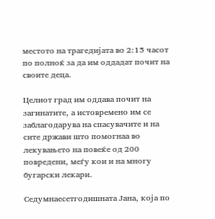местото на трагедијата во 2:15 часот по полноќ за да им оддадат почит на своите деца.

Целиот град им оддава почит на загинатите, а истовремено им се заблагодарува на спасувачите и на сите држави што помогнаа во лекувањето на повеќе од 200 повредени, меѓу кои и на многу бугарски лекари.

Седумнаесетгодишната Јана, која по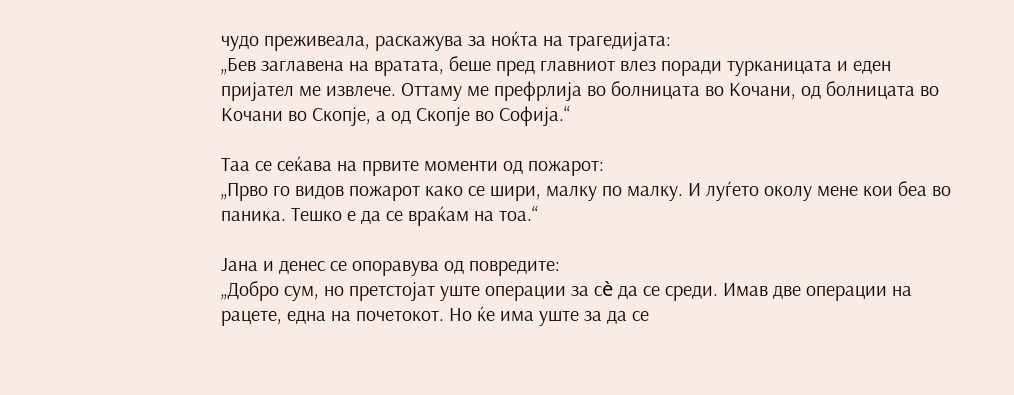чудо преживеала, раскажува за ноќта на трагедијата:
„Бев заглавена на вратата, беше пред главниот влез поради турканицата и еден пријател ме извлече. Оттаму ме префрлија во болницата во Кочани, од болницата во Кочани во Скопје, а од Скопје во Софија.“

Таа се сеќава на првите моменти од пожарот:
„Прво го видов пожарот како се шири, малку по малку. И луѓето околу мене кои беа во паника. Тешко е да се враќам на тоа.“

Јана и денес се опоравува од повредите:
„Добро сум, но претстојат уште операции за сè да се среди. Имав две операции на рацете, една на почетокот. Но ќе има уште за да се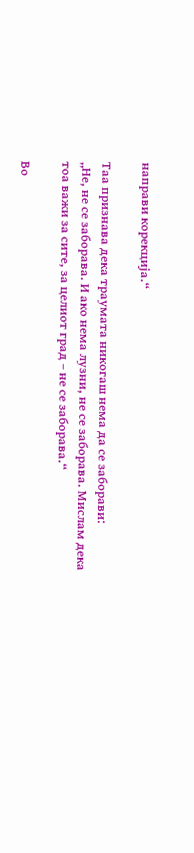направи корекција.“

Таа признава дека траумата никогаш нема да се заборави:
„Не, не се заборава. И ако нема лузни, не се заборава. Мислам дека тоа важи за сите, за целиот град – не се заборава.“

Во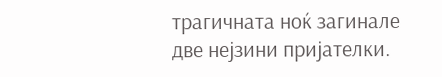трагичната ноќ загинале две нејзини пријателки.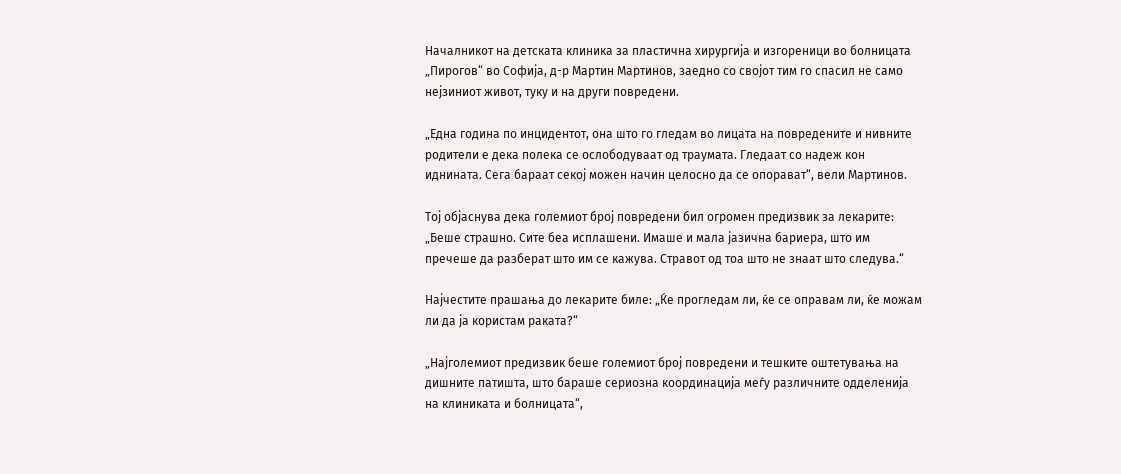Началникот на детската клиника за пластична хирургија и изгореници во болницата „Пирогов“ во Софија, д-р Мартин Мартинов, заедно со својот тим го спасил не само нејзиниот живот, туку и на други повредени.

„Една година по инцидентот, она што го гледам во лицата на повредените и нивните родители е дека полека се ослободуваат од траумата. Гледаат со надеж кон иднината. Сега бараат секој можен начин целосно да се опорават“, вели Мартинов.

Тој објаснува дека големиот број повредени бил огромен предизвик за лекарите:
„Беше страшно. Сите беа исплашени. Имаше и мала јазична бариера, што им пречеше да разберат што им се кажува. Стравот од тоа што не знаат што следува.“

Најчестите прашања до лекарите биле: „Ќе прогледам ли, ќе се оправам ли, ќе можам ли да ја користам раката?“

„Најголемиот предизвик беше големиот број повредени и тешките оштетувања на дишните патишта, што бараше сериозна координација меѓу различните одделенија на клиниката и болницата“,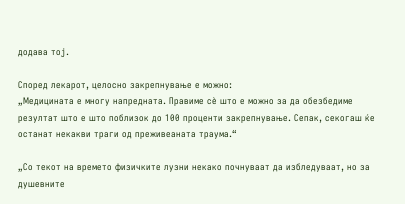додава тој.

Според лекарот, целосно закрепнување е можно:
„Медицината е многу напредната. Правиме сè што е можно за да обезбедиме резултат што е што поблизок до 100 проценти закрепнување. Сепак, секогаш ќе останат некакви траги од преживеаната траума.“

„Со текот на времето физичките лузни некако почнуваат да избледуваат, но за душевните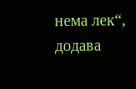нема лек“, додава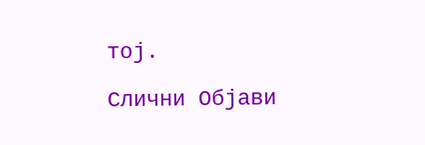тој.

Слични Објави